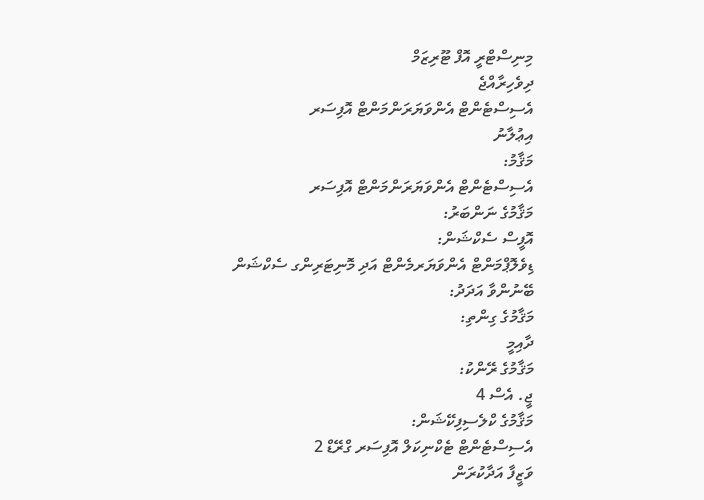މިނިސްޓްރީ އޮފް ޓޫރިޒަމް
ދިވެހިރާއްޖެ
އެސިސްޓެންޓް އެންވަޔަރަންމަންޓް އޮފިސަރ
އިޢުލާނު
މަޤާމު:
އެސިސްޓެންޓް އެންވަޔަރަންމަންޓް އޮފިސަރ
މަޤާމުގެ ނަންބަރު:
އޮފީސް ސެކްޝަން:
ޑިވެލޮޕްމަންޓް އެންވަޔަރމެންޓް އަދި މޮނިޓަރިންގ ސެކްޝަން
ބޭނުންވާ އަދަދު:
މަޤާމުގެ ގިންތި:
ދާއިމީ
މަޤާމުގެ ރޭންކު:
ޖީ. އެސް 4
މަޤާމުގެ ކްލެސިފިކޭޝަން:
އެސިސްޓެންޓް ޓެކްނިކަލް އޮފިސަރ ގްރޭޑް 2
ވަޒީފާ އަދާކުރަން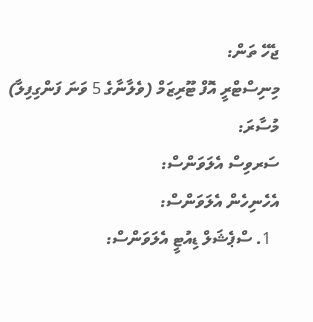ޖެހޭ ތަން:
މިނިސްޓްރީ އޮފް ޓޫރިޒަމް (ވެލާނާގެ 5 ވަނަ ފަންގިފިލާ)
މުސާރަ:
ސަރވިސް އެލަވަންސް:
އެހެނިހެން އެލަވަންސް:
  1. ސްޕެޝަލް ޑިއުޓީ އެލަވަންސް: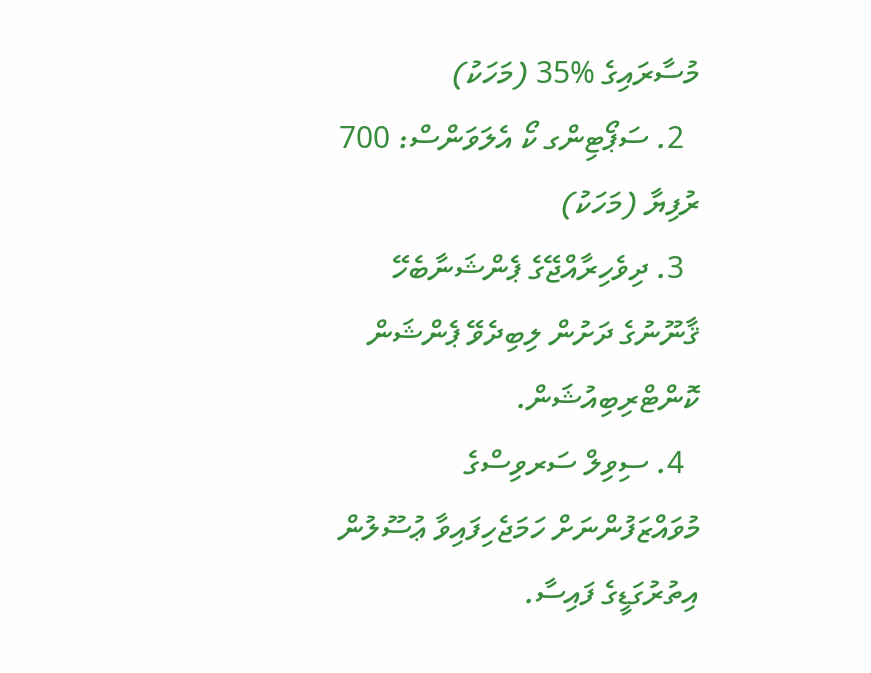މުސާރައިގެ %35 (މަހަކު)
  2. ސަޕޯޓިންގ ކޯ އެލަވަންސް: 700 ރުފިޔާ (މަހަކު)
  3. ދިވެހިރާއްޖޭގެ ޕެންޝަނާބެހޭ ޤާނޫނުގެ ދަށުން ލިބިދެވޭ ޕެންޝަން ކޮންޓްރިބިއުޝަން.
  4. ސިވިލް ސަރވިސްގެ މުވައްޒަފުންނަށް ހަމަޖެހިފައިވާ ޢުސޫލުން އިތުރުގަޑީގެ ފައިސާ.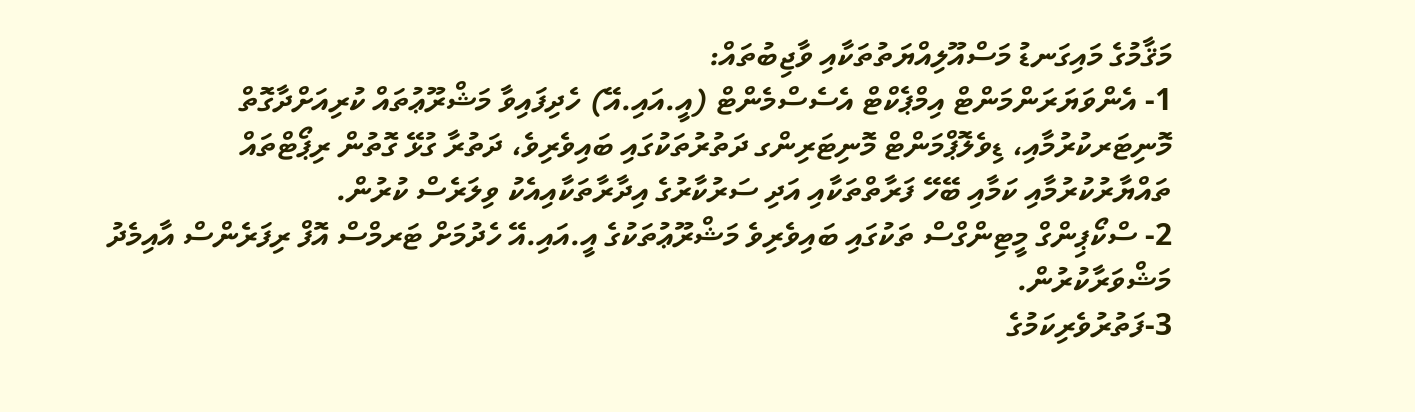މަޤާމުގެ މައިގަނޑު މަސްއޫލިއްޔަތުތަކާއި ވާޖިބުތައް:
1- އެންވަޔަރަންމަންޓް އިމްޕެކްޓް އެސެސްމެންޓް (އީ.އައި.އޭ) ހެދިފައިވާ މަޝްރޫޢުތައް ކުރިއަށްދާގޮތް މޮނިޓަރކުރުމާއި، ޑިވެލޮޕްމަންޓް މޮނިޓަރިންގ ދަތުރުތަކުގައި ބައިވެރިވެ، ދަތުރާ ގުޅޭ ގޮތުން ރިޕޯޓްތައް ތައްޔާރުކުރުމާއި ކަމާއި ބޭހޭ ފަރާތްތަކާއި އަދި ސަރުކާރުގެ އިދާރާތަކާއިއެކު ވިލަރެސް ކުރުން.
2- ސްކޯޕިންގް މީޓިންގްސް ތަކުގައި ބައިވެރިވެ މަޝްރޫޢުތަކުގެ އީ.އައި.އޭ ހެދުމަށް ޓަރމްސް އޮފް ރިފަރެންސް އާއިމެދު މަޝްވަރާކުރުން.
3-ފަތުރުވެރިކަމުގެ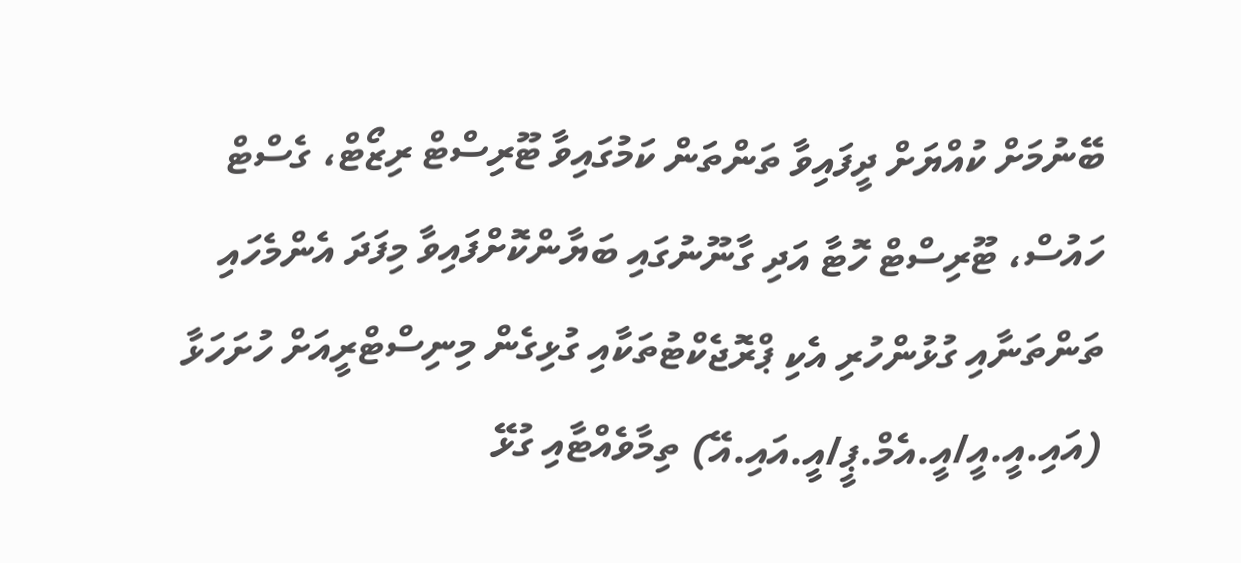ބޭނުމަށް ކުއްޔަށް ދީފައިވާ ތަންތަން ކަމުގައިވާ ޓޫރިސްޓް ރިޒޯޓް، ގެސްޓް ހައުސް، ޓޫރިސްޓް ހޮޓާ އަދި ގާނޫނުގައި ބަޔާންކޮށްފައިވާ މިފަދަ އެންމެހައި ތަންތަނާއި ގުޅުންހުރި އެކި ޕްރޮޖެކްޓުތަކާއި ގުޅިގެން މިނިސްޓްރީއަށް ހުށަހަޅާ (އައި.އީ.އީ/އީ.އެމް.ޕީ/އީ.އައި.އޭ) ތިމާވެއްޓާއި ގުޅޭ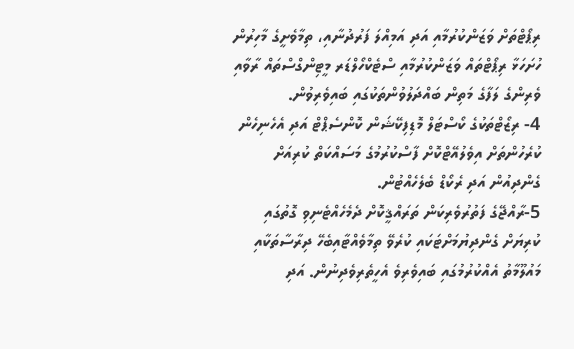ރިޕޯޓްތަށް ވަޒަންކުރުމާއި އަދި އަމިއްލަ ފަރުދުނާއި، ތިމާވެށީގެ މާހިރުން ހުށަހަޅާ ރިޕޯޓްތައް ވަޒަންކުރުމާއި ސްޓެކްހޯލްޑަރ މީޓިންގްސްތައް ރާވާއި ވެރިންގެ ލަފާގެ މަތިން ބައްދަލުވުންތަކުގައި ބައިވެރިވުން.
4- ރިޒޯޓްތަކުގެ ކޯސްޓަލް މޮޑިފިކޭޝަން ކޮންސެޕްޓް އަދި އެހެނިހެން ކުރެހުންތަށް އިވެލުއޭޓްކޮށް ފާސްކުރުމުގެ މަސައްކަތް ކުރިއަށް ގެންދިއުން އަދި ރެކޯޑް ބެލެހެއްޓުން.
5-ރާއްޖޭގެ ފަތުރުވެރިކަން ތަރައްޤީކޮށް ދެމެހެއްޓެނިވި ގޮތުގައި ކުރިޔަށް ގެންދިޔުމަށްޓަކައި ކުރެވޭ ތިމާވެއްޓާއިބެހޭ ދިރާސާތަކާއި މައުލޫމާތު އެއްކުރުމުގައި ބައިވެރިވެ އެހީތެރިވެދިނުން. އަދި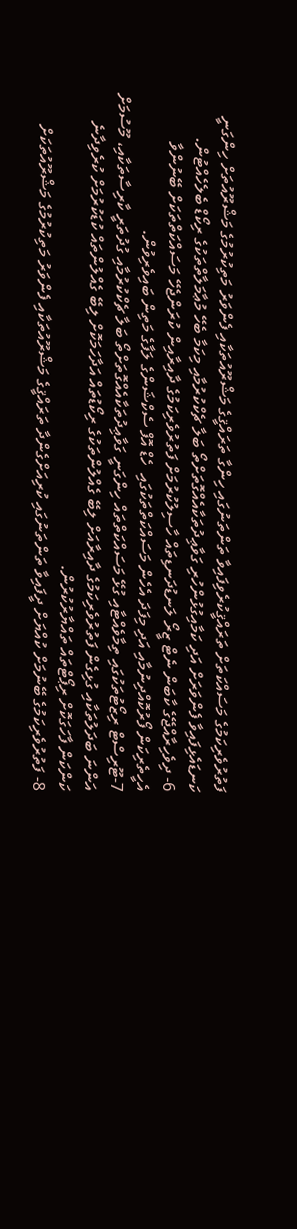ފަތުރުވެރިކަމުގެ މަސައްކަތަށް ތަރައްޤީކުރެވިފައިވާ ތަންތަނުގައި ހިންގާ ތަރައްޤީގެ މަޝްރޫއުތަކާއި ފެންވަރު މަތިކުރުމުގެ މަޝްރޫއުތަށް ހިންގަނީ ކަނޑައެޅިފައިވާ ފެންވަރަށް އަދި ކަމާއިގުޅުންހުރި ގަވާޢިދުތަކާއެއްގޮތަށްތޯ ބަލާ ޗެކްކުރުމާއި މިކަމާ ބެހޭ މުޢާމަލާތްތަކުގެ ރިކޯޑް ބެލެހެއްޓުން.
6- ދިވެހިރާއްޖޭގެ ކާބަން ނެޓް ޒީރޯ ލަނޑުދަނޑިތައް ހާސިލުކުރުމަށް ފަތުރުވެރިކަމުގެ ދާއިރާއިން ކުރަންޖެހޭ މަސައްކަތްތަކަށް ބޭނުންވާ އެހީތެރިކަން ފޯރުކޮއްދިނުމާއި އަދި މިފަދަ އެހެން މަސައްކަތްތަކުގައި  ހެޑް އޮފް ސެކްޝަންގެ ލަފާގެ މަތިން ބައިވެރިވުން.
7-ޓޫރިސްޓް ރިޒޯޓުތަކުގައި ތިމާވެއްޓާއި ގުޅޭ މަސައްކަތްތައް ހިންގަނީ ގަވާޢިދުތަކާއެއްގޮތަށްތޯ ބަލާ ޗެކްކުރުމާއި ގުދުތަރީ ކާރިސާތަކާއި، މޫސުމަށް އަންނަ ބަދަލުތަކާއި ގުޅިގެން ފަތުރުވެރިކަމުގެ ދާއިރާއަށް ލިބޭ ގެއްލުންތަކުގެ ރިކޯޑުތައް އަދާހަމަކޮށް ލިބޭ ގެއްލުންތައް ކުޑަކުރުމަށް ކުރެވިދާނެ ކަންކަން ފާހަގަކޮށް ރިޕޯޓްތައް ތައްޔާރުކުރުން.
8- ފަތުރުވެރިކަމުގެ ބޭނުމަށް ކުއްޔަށް ދީފައިވާ ތަންތަނުގައި ކުރިއަށްގެންދާ ތަރައްޤީގެ މަޝްރޫއުތަކާއި ފެންވަރު މަތިކުރުމުގެ މަޝްރޫއުތަކަށް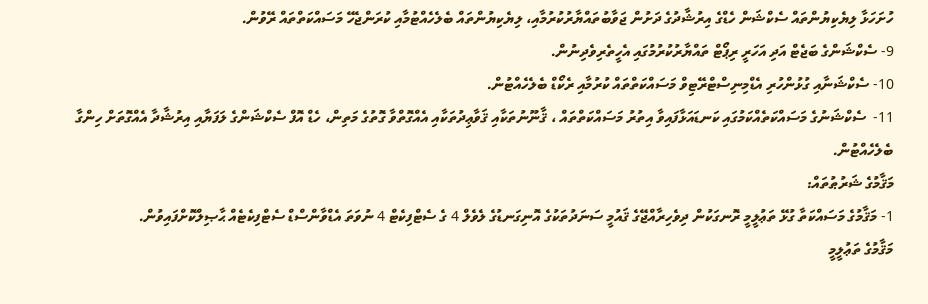ހުށަހަޅާ ލިޔެކިޔުންތައް ސެކްޝަން ހެޑްގެ އިރުޝާދުގެ ދަށުން ޖަވާބުތައްޔާރުކުރުމާއި، ލިޔެކިޔުންތައް ބެލެހެއްޓުމާއި ކުރަންޖެހޭ މަސައްކަތްތައް ރޭވުން.
9- ސެކްޝަންގެ ބަޖެޓް އަދި އަހަރީ ރިޕޯޓް ތައްޔާރުކުރުމުގައި އެހީތެރިވެދިނުން.
10- ސެކްޝަނާއި ގުޅުންހުރި އެޑްމިނިސްޓްރޭޓިވް މަސައްކަތްތައް ކުރުމާއި ރެކޯޑް ބެލެހެއްޓުން.
11-  ސެކްޝަނުގެ މަސައްކަތެއްކަމުގައި ކަނޑައަޅާފައިވާ އިތުރު މަސައްކަތްތައް ، ޤާނޫނުތަކާއި ޤަވާޢިދުތަކާއި އެއްގޮތްވާ ގޮތުގެ މަތިން، ހެޑް އޮފް ސެކްޝަންގެ ލަފަޔާއި އިރުޝާދާ އެއްގޮތަށް ހިންގާ ބެލެހެއްޓުން.
މަޤާމުގެ ޝަރުޠުތައް:
1- މަޤާމުގެ މަސައްކަތާ ގުޅޭ ތަޢުލީމީ ރޮނގަކުން ދިވެހިރާއްޖޭގެ ޤައުމީ ސަނަދުތަކުގެ އޮނިގަނޑުގެ ލެވެލް 4 ގެ ސެޓްފިކެޓް 4 ނުވަތަ އެޑްވާންސްޑް ސެޓްފިކެޓެއް ޙާޞިލްކޮށްފައިވުން.
މަޤާމުގެ ތަޢުލީމީ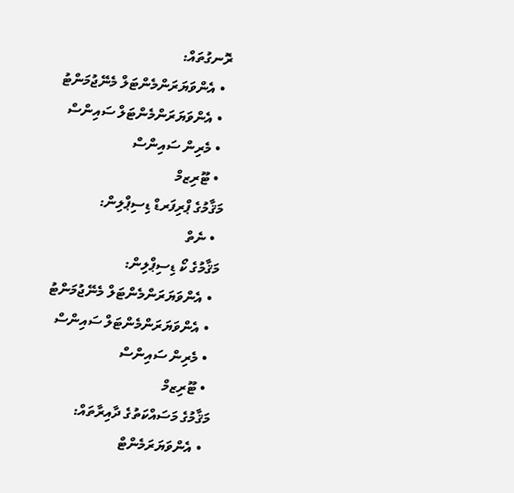ރޮނގުތައް:
  • އެންވަޔަރަންމެންޓަލް މެނޭޖުމަންޓު
  • އެންވަޔަރަންމެންޓަލް ސައިންސް
  • މެރިން ސައިންސް
  • ޓޫރިޒމް
މަޤާމުގެ ޕްރިފަރޑް ޑިސިޕްލިން:
  • ނެތް
މަޤާމުގެ ކޯ ޑިސިޕްލިން:
  • އެންވަޔަރަންމެންޓަލް މެނޭޖުމަންޓު
  • އެންވަޔަރަންމެންޓަލް ސައިންސް
  • މެރިން ސައިންސް
  • ޓޫރިޒމް
މަޤާމުގެ މަސައްކަތުގެ ދާއިރާތައް:
  • އެންވަޔަރަމެންޓް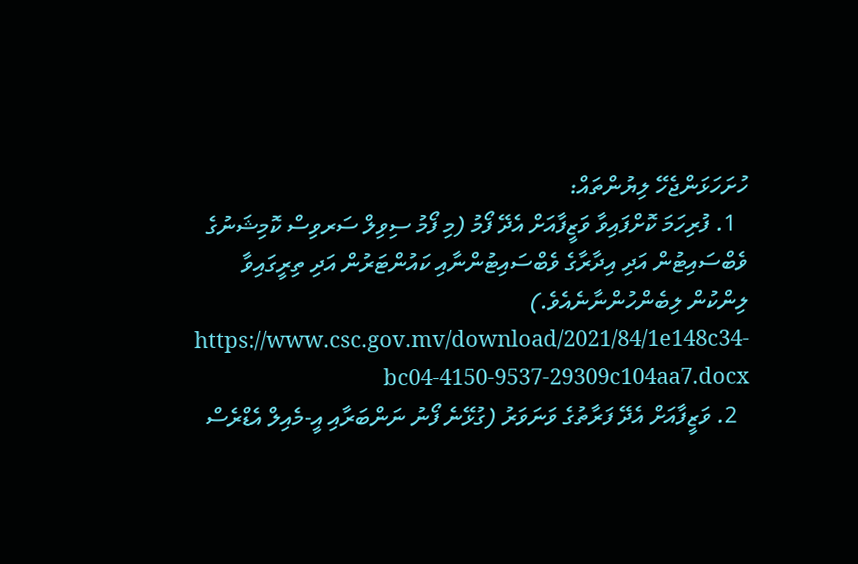ހުށަހަޅަންޖެހޭ ލިޔުންތައް:
  1. ފުރިހަމަ ކޮށްފައިވާ ވަޒީފާއަށް އެދޭ ފޯމު (މި ފޯމު ސިވިލް ސަރވިސް ކޮމިޝަނުގެ ވެބްސައިޓުން އަދި އިދާރާގެ ވެބްސައިޓުންނާއި ކައުންޓަރުން އަދި ތިރީގައިވާ ލިންކުން ލިބެންހުންނާނެއެވެ.)  https://www.csc.gov.mv/download/2021/84/1e148c34-bc04-4150-9537-29309c104aa7.docx
  2. ވަޒީފާއަށް އެދޭ ފަރާތުގެ ވަނަވަރު (ގުޅޭނެ ފޯނު ނަންބަރާއި އީ-މެއިލް އެޑްރެސް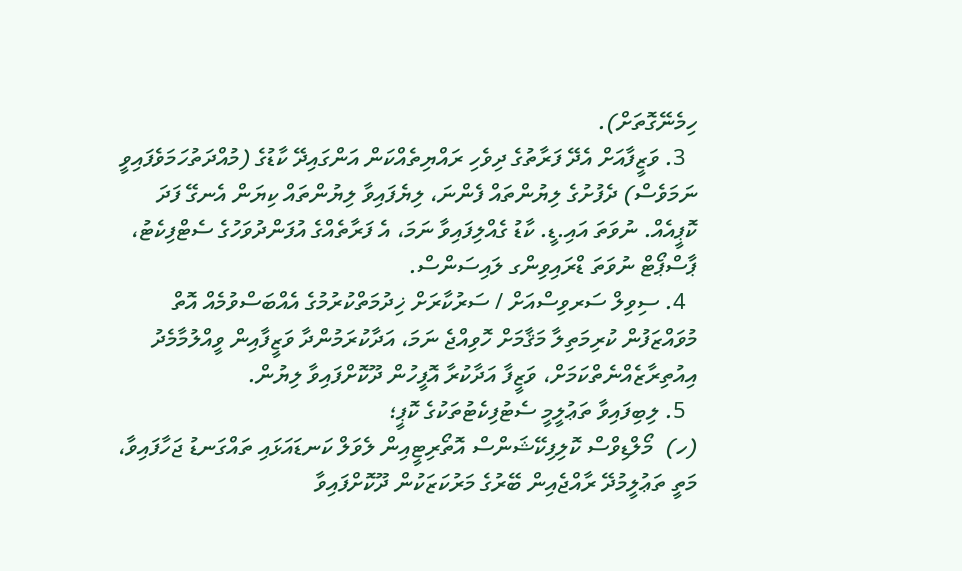ހިމެނޭގޮތަށް).
  3. ވަޒީފާއަށް އެދޭ ފަރާތުގެ ދިވެހި ރައްޔިތެއްކަން އަންގައިދޭ ކާޑުގެ (މުއްދަތުހަމަވެފައިވީ ނަމަވެސް) ދެފުށުގެ ލިޔުންތައް ފެންނަ، ލިޔެފައިވާ ލިޔުންތައް ކިޔަން އެނގޭ ފަދަ ކޮޕީއެއް. ނުވަތަ އައި.ޑީ. ކާޑު ގެއްލިފައިވާ ނަމަ، އެ ފަރާތެއްގެ އުފަންދުވަހުގެ ސެޓްފިކެޓު، ޕާސްޕޯޓް ނުވަތަ ޑްރައިވިންގ ލައިސަންސް.
  4. ސިވިލް ސަރވިސްއަށް / ސަރުކާރަށް ޚިދުމަތްކުރުމުގެ އެއްބަސްވުމެއް އޮތް މުވައްޒަފުން ކުރިމަތިލާ މަޤާމަށް ހޮވިއްޖެ ނަމަ، އަދާކުރަމުންދާ ވަޒީފާއިން ވީއްލުމާމެދު އިއުތިރާޒެއްނެތްކަމަށް، ވަޒީފާ އަދާކުރާ އޮފީހުން ދޫކޮށްފައިވާ ލިޔުން.
  5. ލިބިފައިވާ ތަޢުލީމީ ސެޓުފިކެޓުތަކުގެ ކޮޕީ؛
(ހ)  މޯލްޑިވްސް ކޮލިފިކޭޝަންސް އޮތޯރިޓީއިން ލެވަލް ކަނޑައަޅައި ތައްގަނޑު ޖަހާފައިވާ، މަތީ ތަޢުލީމުދޭ ރާއްޖެއިން ބޭރުގެ މަރުކަޒަކުން ދޫކޮށްފައިވާ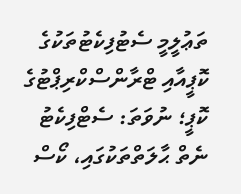ތަޢުލީމީ ސެޓުފިކެޓުތަކުގެ ކޮޕީއާއި ޓްރާންސްކްރިޕްޓުގެ ކޮޕީ؛ ނުވަތަ: ސެޓްފިކެޓު ނެތް ޙާލަތްތަކުގައި، ކޯސް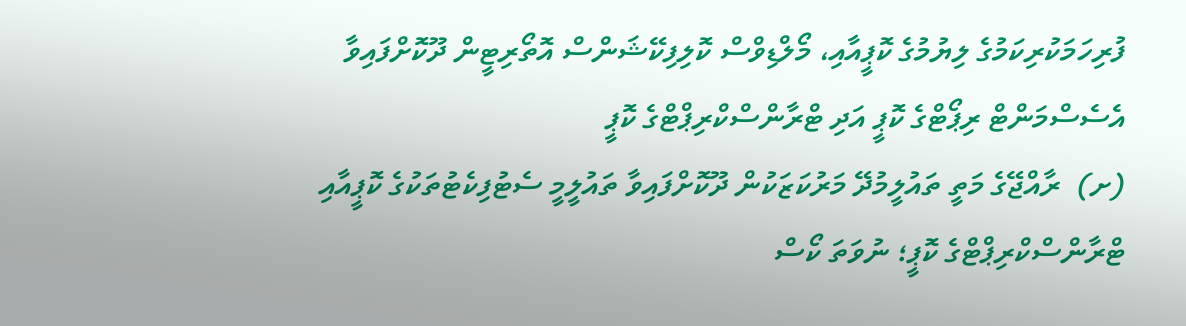ފުރިހަމަކުރިކަމުގެ ލިޔުމުގެ ކޮޕީއާއި، މޯލްޑިވްސް ކޮލިފިކޭޝަންސް އޮތޯރިޓީން ދޫކޮށްފައިވާ އެސެސްމަންޓް ރިޕޯޓްގެ ކޮޕީ އަދި ޓްރާންސްކްރިޕްޓްގެ ކޮޕީ
(ށ)  ރާއްޖޭގެ މަތީ ތައުލީމުދޭ މަރުކަޒަކުން ދޫކޮށްފައިވާ ތައުލީމީ ސެޓުފިކެޓުތަކުގެ ކޮޕީއާއި ޓްރާންސްކްރިޕްޓްގެ ކޮޕީ؛ ނުވަތަ ކޯސް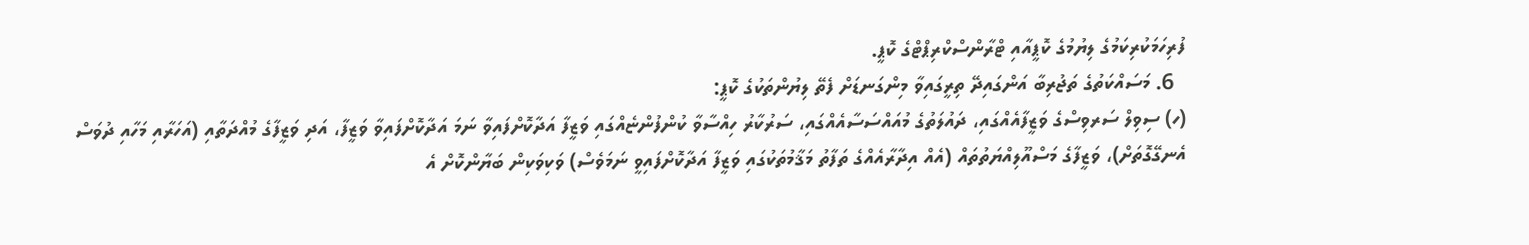ފުރިހަމަކުރިކަމުގެ ލިޔުމުގެ ކޮޕީއާއި ޓްރާންސްކްރިޕްޓްގެ ކޮޕީ.
  6. މަސައްކަތުގެ ތަޖުރިބާ އަންގައިދޭ ތިރީގައިވާ މިންގަނޑަށް ފެތޭ ލިޔުންތަކުގެ ކޮޕީ:
(ހ) ސިވިލް ސަރވިސްގެ ވަޒީފާއެއްގައި، ދައުލަތުގެ މުއައްސަސާއެއްގައި، ސަރުކާރު ހިއްސާވާ ކުންފުންޏެއްގައި ވަޒީފާ އަދާކޮށްފައިވާ ނަމަ އަދާކޮށްފައިވާ ވަޒީފާ، އަދި ވަޒީފާގެ މުއްދަތާއި (އަހަރާއި މަހާއި ދުވަސް އެނގޭގޮތަށް)، ވަޒީފާގެ މަސްއޫލިއްޔަތުތައް (އެއް އިދާރާއެއްގެ ތަފާތު މަޤާމުތަކުގައި ވަޒީފާ އަދާކޮށްފައިވީ ނަމަވެސް) ވަކިވަކިން ބަޔާންކޮށް އެ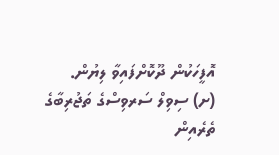އޮފީހަކުން ދޫކޮށްފައިވާ ލިޔުން.
(ށ) ސިވިލް ސަރވިސްގެ ތަޖުރިބާގެ ތެރެއިން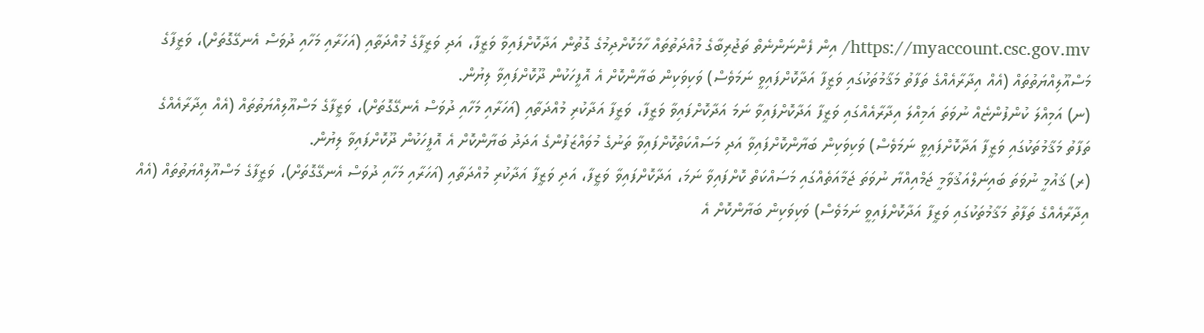https://myaccount.csc.gov.mv/ އިން ފެންނަންނެތް ތަޖުރިބާގެ މުއްދަތުތައް ހާމަކޮށްދިމުގެ ގޮތުން އަދާކޮށްފައިވާ ވަޒީފާ، އަދި ވަޒީފާގެ މުއްދަތާއި (އަހަރާއި މަހާއި ދުވަސް އެނގޭގޮތަށް)، ވަޒީފާގެ މަސްއޫލިއްޔަތުތައް (އެއް އިދާރާއެއްގެ ތަފާތު މަޤާމުތަކުގައި ވަޒީފާ އަދާކޮށްފައިވީ ނަމަވެސް) ވަކިވަކިން ބަޔާންކޮށް އެ އޮފީހަކުން ދޫކޮށްފައިވާ ލިޔުން.
(ނ) އަމިއްލަ ކުންފުންޏެއް ނުވަތަ އަމިއްލަ އިދާރާއެއްގައި ވަޒީފާ އަދާކޮށްފައިވާ ނަމަ އަދާކޮށްފައިވާ ވަޒީފާ، ވަޒީފާ އަދާކުރި މުއްދަތާއި (އަހަރާއި މަހާއި ދުވަސް އެނގޭގޮތަށް)، ވަޒީފާގެ މަސްއޫލިއްޔަތުތައް (އެއް އިދާރާއެއްގެ ތަފާތު މަޤާމުތަކުގައި ވަޒީފާ އަދާކޮށްފައިވީ ނަމަވެސް) ވަކިވަކިން ބަޔާންކޮށްފައިވާ އަދި މަސައްކަތްކޮށްފައިވާ ތަނުގެ މުވައްޒަފުންގެ އަދަދު ބަޔާންކޮށް އެ އޮފީހަކުން ދޫކޮށްފައިވާ ލިޔުން.
(ރ) ޤައުމީ ނުވަތަ ބައިނަލްއަޤުވާމީ ޖަމްއިއްޔާ ނުވަތަ ޖަމާއަތެއްގައި މަސައްކަތް ކޮށްފައިވާ ނަމަ، އަދާކޮށްފައިވާ ވަޒީފާ، އަދި ވަޒީފާ އަދާކުރި މުއްދަތާއި (އަހަރާއި މަހާއި ދުވަސް އެނގޭގޮތަށް)، ވަޒީފާގެ މަސްއޫލިއްޔަތުތައް (އެއް އިދާރާއެއްގެ ތަފާތު މަޤާމުތަކުގައި ވަޒީފާ އަދާކޮށްފައިވީ ނަމަވެސް) ވަކިވަކިން ބަޔާންކޮށް އެ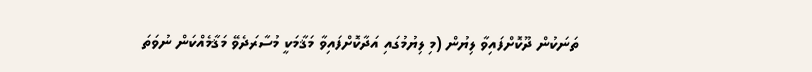ތަނަކުން ދޫކޮށްފައިވާ ލިޔުން (މި ލިޔުމުގައި އަދާކޮށްފައިވާ މަޤާމަކީ މުސާރަދެވޭ މަޤާމެއްކަން ނުވަތަ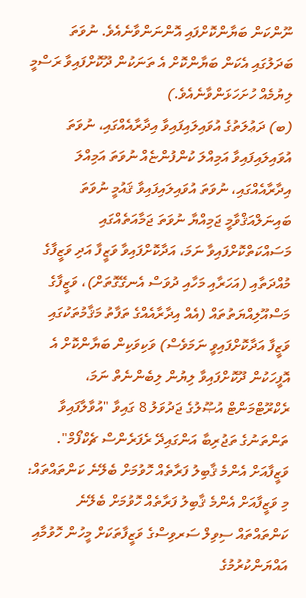ނޫންކަން ބަޔާންކޮށްފައި އޮންނަންވާނެއެވެ. ނުވަތަ ބަދަލުގައި އެކަން ބަޔާންކޮށް އެ ތަނަކުން ދޫކޮށްފައިވާ ރަސްމީ ލިޔުމެއް ހުށަހަޅަންވާނެއެވެ.)
(ބ) ދަޢުލަތުގެ އުވައިލައިފައިވާ އިދާރާއެއްގައި، ނުވަތަ އުވައިލައިފައިވާ އަމިއްލަ ކުންފުންޏެއް ނުވަތަ އަމިއްލަ އިދާރާއެއްގައި، ނުވަތަ އުވައިލައިފައިވާ ޤައުމީ ނުވަތަ ބައިނަލްއަޤްވާމީ ޖަމިއްޔާ ނުވަތަ ޖަމާއަތެއްގައި މަސައްކަތްކޮށްފައިވާ ނަމަ، އަދާކޮށްފައިވާ ވަޒީފާ އަދި ވަޒީފާގެ މުއްދަތާއި (އަހަރާއި މަހާއި ދުވަސް އެނގޭގޮތަށް)، ވަޒީފާގެ މަސްއޫލިއްޔަތުތައް (އެއް އިދާރާއެއްގެ ތަފާތު މަޤާމުތަކުގައި ވަޒީފާ އަދާކޮށްފައިވީ ނަމަވެސް) ވަކިވަކިން ބަޔާންކޮށް އެ އޮފީހަކުން ދޫކޮށްފައިވާ ލިޔުން ލިބެންނެތް ނަމަ، ރެކްރޫޓްމަންޓް އުޞޫލުގެ ޖަދުވަލު 8 ގައިވާ "އުވާލާފައިވާ ތަންތަނުގެ ތަޖުރިބާ އަންގައިދޭ ރެފަރެންސް ޗެކްފޯމް".
ވަޒީފާއަށް އެންމެ ޤާބިލު ފަރާތެއް ހޮވުމަށް ބެލޭނެ ކަންތައްތައް:
މި ވަޒީފާއަށް އެންމެ ޤާބިލު ފަރާތެއް ހޮވުމަށް ބެލޭނެ ކަންތައްތައް ސިވިލް ސަރވިސްގެ ވަޒީފާތަކަށް މީހުން ހޮވުމާއި އައްޔަންކުރުމުގެ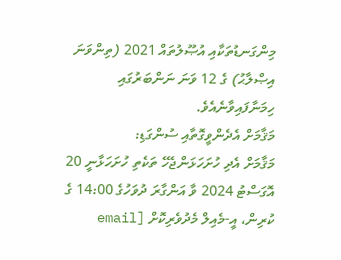މިންގަނޑުތަކާއި އުޞޫލުތައް 2021 (ތިންވަނަ އިޞްލާޙު) ގެ 12 ވަނަ ނަންބަރުގައި ހިމަނާފައިވާނެއެވެ.
މަޤާމަށް އެދެންވީގޮތާއި ސުންގަޑި:
މަޤާމަށް އެދި ހުށަހަޅަންޖެހޭ ތަކެތި ހުށަހަޅާނީ 20 އޮގަސްޓު 2024 ވާ އަންގާރަ ދުވަހުގެ 14:00 ގެ ކުރިން، އީ-މެއިލް މެދުވެރިކޮށް [email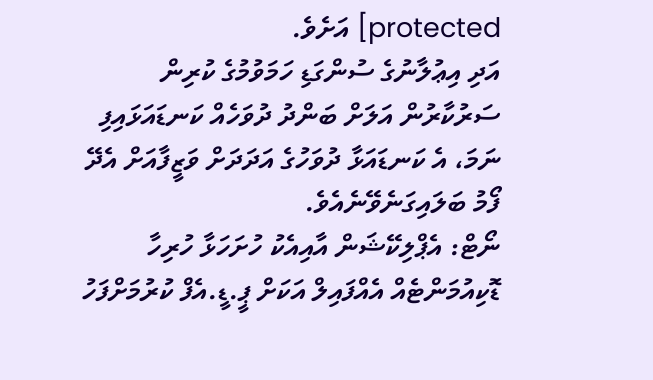protected] އަށެވެ.
އަދި އިޢުލާނުގެ ސުންގަޑި ހަމަވުމުގެ ކުރިން ސަރުކާރުން އަލަށް ބަންދު ދުވަހެއް ކަނޑައަޅައިފި ނަމަ، އެ ކަނޑައަޅާ ދުވަހުގެ އަދަދަށް ވަޒީފާއަށް އެދޭ ފޯމު ބަލައިގަނެވޭނެއެވެ.
ނޯޓް: އެޕްލިކޭޝަން އާއިއެކު ހުށަހަޅާ ހުރިހާ ޑޮކިއުމަންޓެއް އެއްފައިލް އަކަށް ޕީ.ޑީ.އެފް ކުރުމަށްފަހު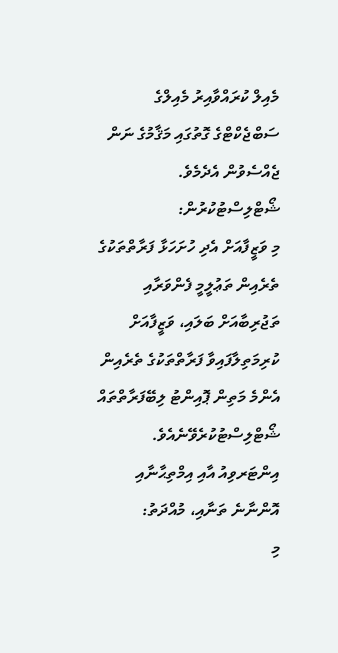މެއިލް ކުރައްވާއިރު މެއިލްގެ ސަބްޖެކްޓްގެ ގޮތުގައި މަޤާމުގެ ނަން ޖެއްސެވުން އެދެމެވެ.
ޝޯޓްލިސްޓުކުރުން:
މި ވަޒީފާއަށް އެދި ހުށަހަޅާ ފަރާތްތަކުގެ ތެރެއިން ތަޢުލީމީ ފެންވަރާއި ތަޖުރިބާއަށް ބަލައި، ވަޒީފާއަށް ކުރިމަތިލާފައިވާ ފަރާތްތަކުގެ ތެރެއިން އެންމެ މަތިން ޕޮއިންޓު ލިބޭފަރާތްތައް ޝޯޓްލިސްޓުކުރެވޭނެއެވެ.
އިންޓަރވިއު އާއި އިމްތިޙާނާއި އޮންނާނެ ތަނާއި، މުއްދަތު:
މި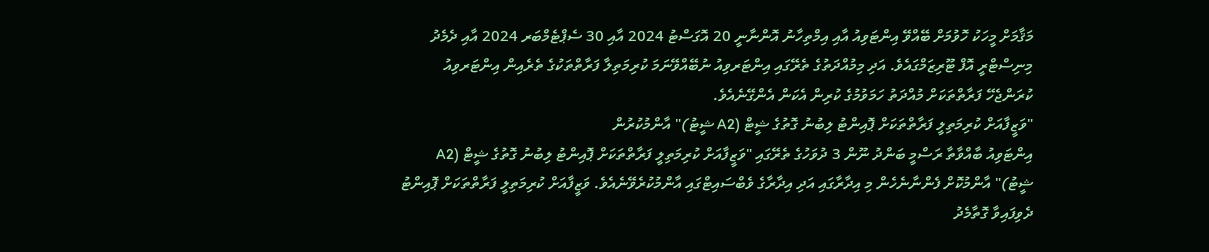މަޤާމަށް މީހަކު ހޮވުމަށް ބޭއްވޭ އިންޓަވިއު އާއި އިމްތިހާނު އޮންނާނީ 20 އޮގަސްޓު 2024 އާއި 30 ސެޕްޓެމްބަރ 2024 އާއި ދެމެދު މިނިސްޓްރީ އޮފް ޓޫރިޒަމްގައެވެ. އަދި މިމުއްދަތުގެ ތެރޭގައި އިންޓަރވިއު ނުބޭއްވޭނަމަ ކުރިމަތިލާ ފަރާތްތަކުގެ ތެރެއިން އިންޓަރވިއު ކުރަންޖެހޭ ފަރާތްތަކަށް މުއްދަތު ހަމަވުމުގެ ކުރިން އެކަން އެންގޭނެއެވެ.
"ވަޒީފާއަށް ކުރިމަތިލީ ފަރާތްތަކަށް ޕޮއިންޓު ލިބުނު ގޮތުގެ ޝީޓް (A2 ޝީޓު)" އާންމުކުރުން
އިންޓަވިއު ބާއްވާތާ ރަސްމީ ބަންދު ނޫން 3 ދުވަހުގެ ތެރޭގައި "ވަޒީފާއަށް ކުރިމަތިލީ ފަރާތްތަކަށް ޕޮއިންޓު ލިބުނު ގޮތުގެ ޝީޓް (A2 ޝީޓު)" އާންމުކޮށް ފެންނާނެހެން މި އިދާރާގައި އަދި އިދާރާގެ ވެބްސައިޓްގައި އާންމުކުރެވޭނެއެވެ. ވަޒީފާއަށް ކުރިމަތިލީ ފަރާތްތަކަށް ޕޮއިންޓު ދެވިފައިވާ ގޮތާމެދު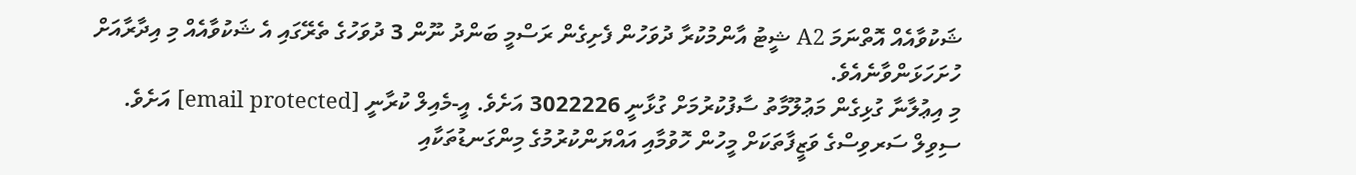ޝަކުވާއެއް އޮތްނަމަ A2 ޝީޓު އާންމުކުރާ ދުވަހުން ފެށިގެން ރަސްމީ ބަންދު ނޫން 3 ދުވަހުގެ ތެރޭގައި އެ ޝަކުވާއެއް މި އިދާރާއަށް ހުށަހަޅަންވާނެއެވެ.
މި އިޢުލާނާ ގުޅިގެން މަޢުލޫމާތު ސާފުކުރުމަށް ގުޅާނީ 3022226 އަށެވެ. އީ-މެއިލް ކުރާނީ [email protected] އަށެވެ.
ސިވިލް ސަރވިސްގެ ވަޒީފާތަކަށް މީހުން ހޮވުމާއި އައްޔަންކުރުމުގެ މިންގަނޑުތަކާއި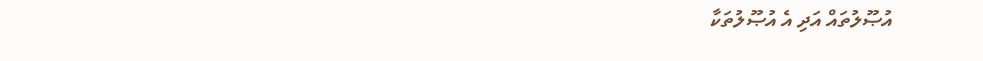އުޞޫލުތައް އަދި އެ އުޞޫލުތަކާ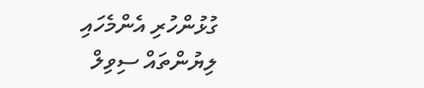ގުޅުންހުރި އެންމެހައި ލިޔުންތައް ސިވިލް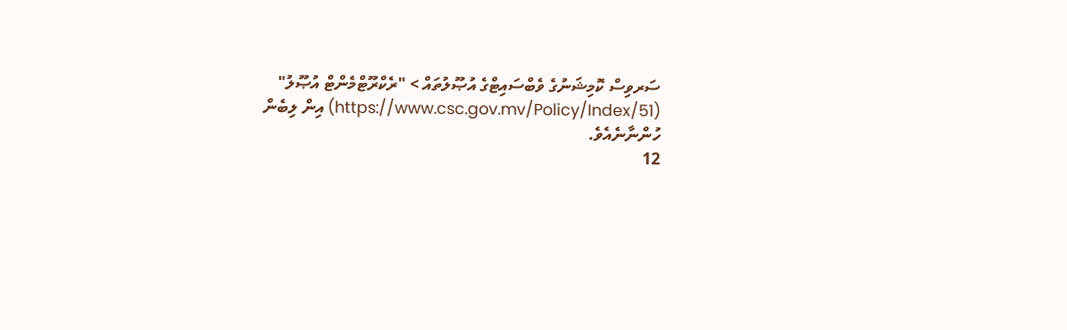ސަރވިސް ކޮމިޝަނުގެ ވެބްސައިޓްގެ އުޞޫލުތައް > "ރެކްރޫޓްމެންޓް އުޞޫލު" (https://www.csc.gov.mv/Policy/Index/51) އިން ލިބެން ހުންނާނެއެވެ.
12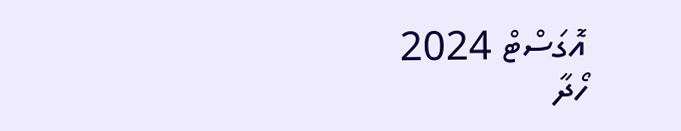އޮގަސްޓް 2024
ހޯދާ